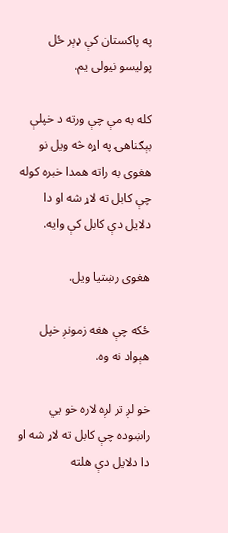په پاکستان کې ډېر ځل پوليسو نيولی يم.

کله به مې چې ورته د خپلې بېګناهۍ په اړه څه ويل نو هغوی به راته همدا خبره کوله چې کابل ته لاړ شه او دا دلايل دې کابل کې وايه.

هغوی رښتيا ويل.

ځکه چې هغه زمونږ خپل هېواد نه وه.

خو لږ تر لږه لاره خو يي راښوده چې کابل ته لاړ شه او دا دلايل دې هلته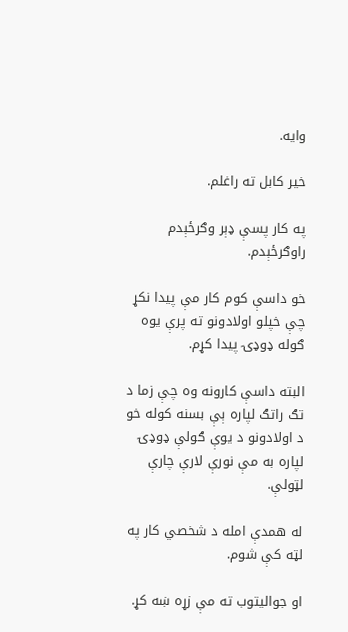وايه.

خير کابل ته راغلم.

په کار پسې ډېر وګرځېدم راوګرځېدم.

خو داسې کوم کار مې پيدا نکړ چې خپلو اولادونو ته پرې يوه ګوله ډوډۍ پيدا کړم.

البته داسې کارونه وه چې زما د تګ راتګ لپاره ېې بسنه کوله خو د اولادونو د يوې ګولې ډوډۍ لپاره به مې نورې لارې چارې لټولې.

له همدې امله د شخصي کار په لټه کې شوم.

او جواليتوب ته مې زړه ښه کړ.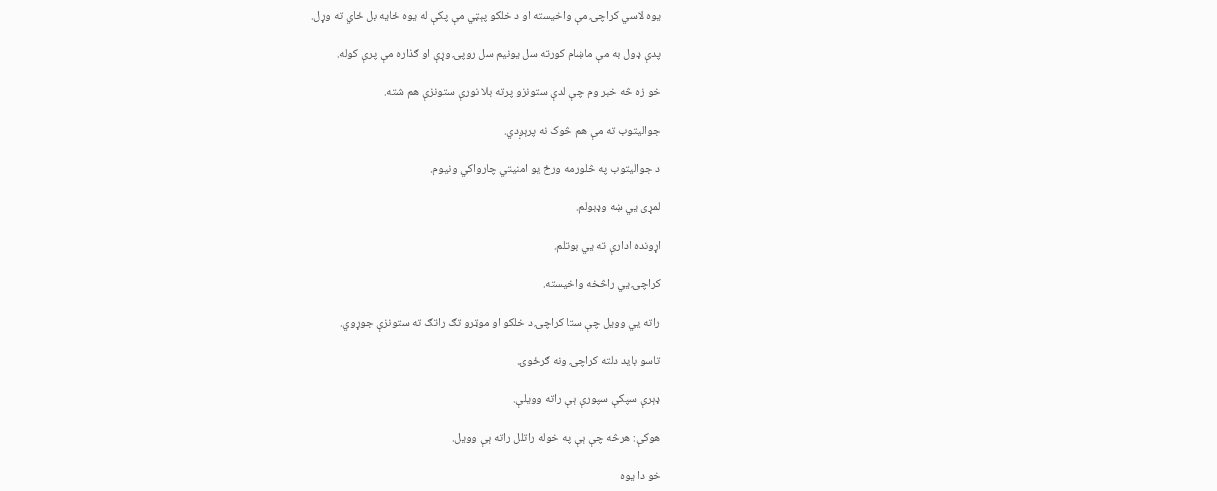يوه لاسي کراچۍ مې واخيسته او د خلکو پېټي مې پکې له يوه ځايه بل ځاي ته وړل.

پدې ډول به مې ماښام کورته سل يونيم سل روپۍ وړې او ګذاره مې پرې کوله.

خو زه څه خبر وم چې لدې ستونزو پرته بلا نورې ستونزې هم شته.

جواليتوب ته مې هم څوک نه پرېږدي.

د جواليتوب په څلورمه ورځ يو امنيتي چارواکي ونيوم.

لمړی يي ښه وډبولم.

اړونده ادارې ته يي بوتلم.

کراچۍ يي راڅخه واخيسته.

راته يي وويل چې ستا کراچۍ د خلکو او موټرو تګ راتګ ته ستونزې جوړوي.

تاسو بايد دلته کراچۍ ونه ګرځوۍ.

ډېرې سپکې سپورې ېې راته وويلې.

هوکې: هرڅه چې ېې په خوله راتلل راته ېې وويل.

خو دا يوه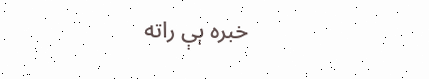خبره ېې راته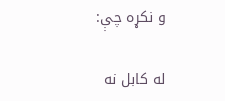و نکړه چې:

له کابل نه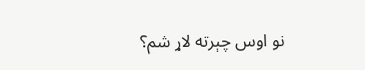نو اوس چېرته لاړ شم؟